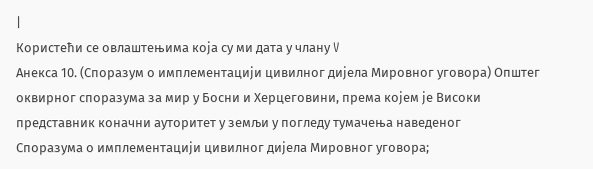|
Користећи се овлаштењима која су ми дата у члану V
Анекса 10. (Споразум о имплементацији цивилног дијела Мировног уговора) Општег
оквирног споразума за мир у Босни и Херцеговини, према којем је Високи
представник коначни ауторитет у земљи у погледу тумачења наведеног
Споразума о имплементацији цивилног дијела Мировног уговора;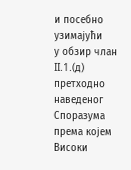и посебно узимајући
у обзир члан II.1.(д) претходно наведеног Споразума према којем Високи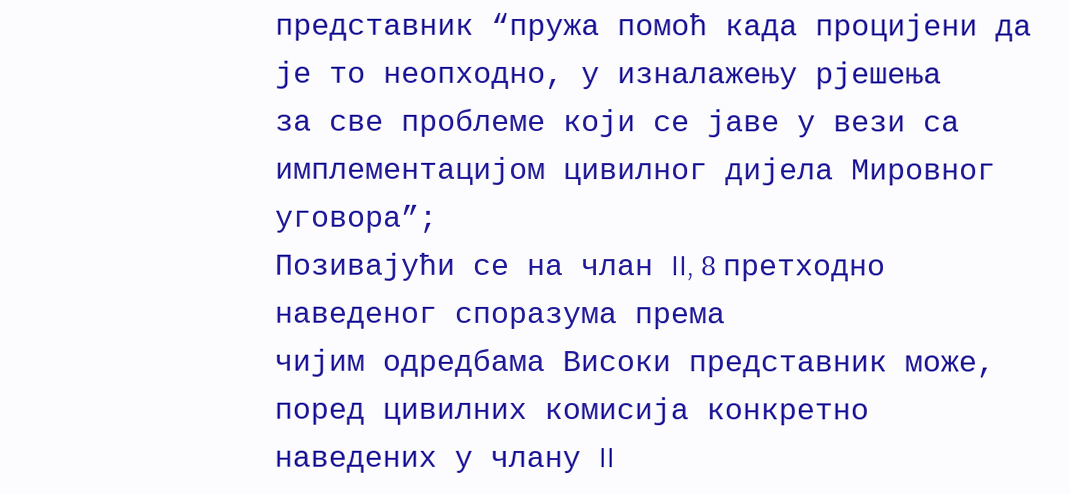представник “пружа помоћ када процијени да је то неопходно, у изналажењу рјешења
за све проблеме који се јаве у вези са имплементацијом цивилног дијела Мировног
уговора”;
Позивајући се на члан II, 8 претходно наведеног споразума према
чијим одредбама Високи представник може, поред цивилних комисија конкретно
наведених у члану II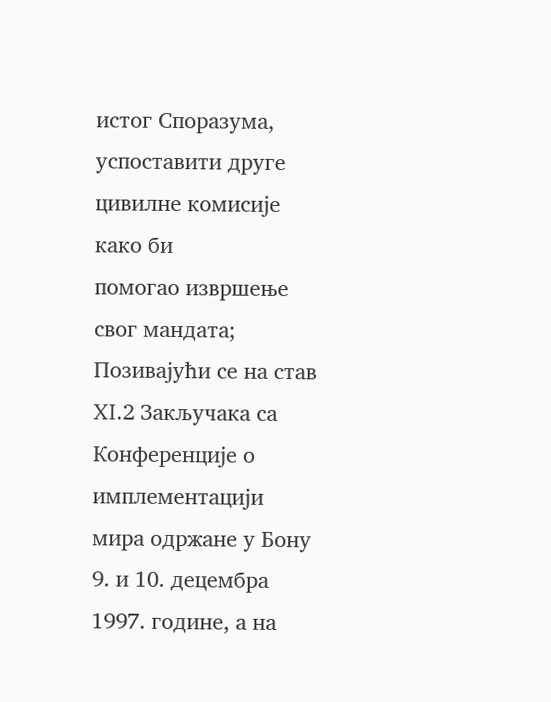истог Споразума, успоставити друге цивилне комисије како би
помогао извршење свог мандата;
Позивајући се на став XI.2 Закључака са Конференције о
имплементацији мира одржане у Бону 9. и 10. децембра 1997. године, а на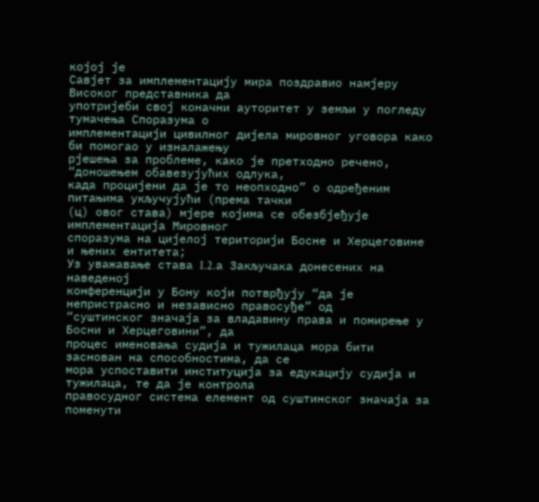којој је
Савјет за имплементацију мира поздравио намјеру Високог представника да
употријеби свој коначни ауторитет у земљи у погледу тумачења Споразума о
имплементацији цивилног дијела мировног уговора како би помогао у изналажењу
рјешења за проблеме, како је претходно речено, “доношењем обавезујућих одлука,
када процијени да је то неопходно” о одређеним питањима укључујући (према тачки
(ц) овог става) мјере којима се обезбјеђује имплементација Мировног
споразума на цијелој територији Босне и Херцеговине и њених ентитета;
Уз уважавање става I.2.а Закључака донесених на наведеној
конференцији у Бону који потврђују “да је непристрасно и независно правосуђе” од
“суштинског значаја за владавину права и помирење у Босни и Херцеговини”, да
процес именовања судија и тужилаца мора бити заснован на способностима, да се
мора успоставити институција за едукацију судија и тужилаца, те да је контрола
правосудног система елемент од суштинског значаја за поменути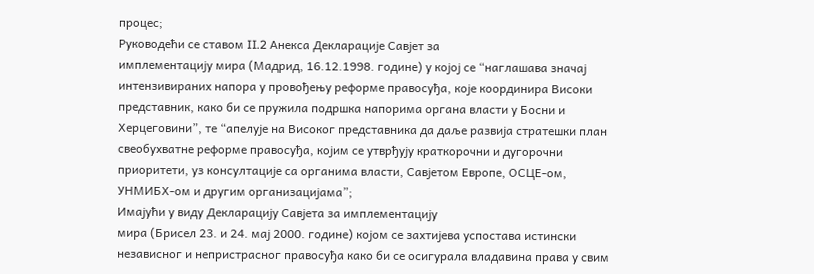процес;
Руководећи се ставом II.2 Анекса Декларације Савјет за
имплементацију мира (Мадрид, 16.12.1998. године) у којој се “наглашава значај
интензивираних напора у провођењу реформе правосуђа, које координира Високи
представник, како би се пружила подршка напорима органа власти у Босни и
Херцеговини”, те “апелује на Високог представника да даље развија стратешки план
свеобухватне реформе правосуђа, којим се утврђују краткорочни и дугорочни
приоритети, уз консултације са органима власти, Савјетом Европе, ОСЦЕ-ом,
УНМИБХ-ом и другим организацијама”;
Имајући у виду Декларацију Савјета за имплементацију
мира (Брисел 23. и 24. мај 2000. године) којом се захтијева успостава истински
независног и непристрасног правосуђа како би се осигурала владавина права у свим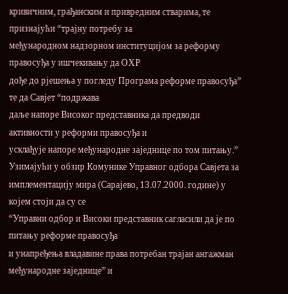кривичним, грађанским и привредним стварима, те признајући “трајну потребу за
међународном надзорном институцијом за реформу правосуђа у ишчекивању да ОХР
дође до рјешења у погледу Програма реформе правосуђа” те да Савјет “подржава
даље напоре Високог представника да предводи активности у реформи правосуђа и
усклађује напоре међународне заједнице по том питању.”
Узимајући у обзир Комунике Управног одбора Савјета за
имплементацију мира (Сарајево, 13.07.2000. године) у којем стоји да су се
“Управни одбор и Високи представник сагласили да је по питању реформе правосуђа
и унапређења владавине права потребан трајан ангажман међународне заједнице” и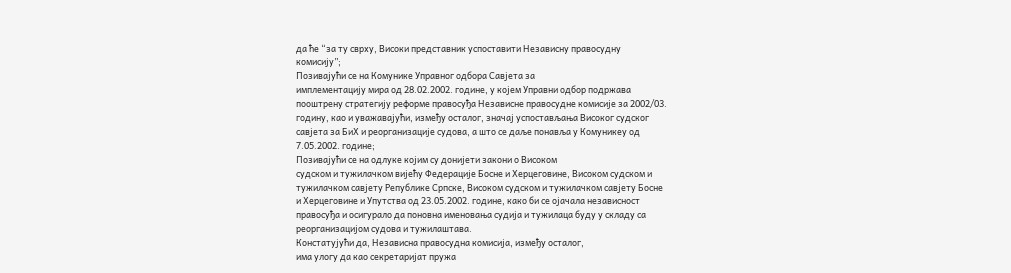да ће “за ту сврху, Високи представник успоставити Независну правосудну
комисију”;
Позивајући се на Комунике Управног одбора Савјета за
имплементацију мира од 28.02.2002. године, у којем Управни одбор подржава
пооштрену стратегију реформе правосуђа Независне правосудне комисије за 2002/03.
годину, као и уважавајући, између осталог, значај успостављања Високог судског
савјета за БиХ и реорганизације судова, а што се даље понавља у Комуникеу од
7.05.2002. године;
Позивајући се на одлуке којим су донијети закони о Високом
судском и тужилачком вијећу Федерације Босне и Херцеговине, Високом судском и
тужилачком савјету Републике Српске, Високом судском и тужилачком савјету Босне
и Херцеговине и Упутства од 23.05.2002. године, како би се ојачала независност
правосуђа и осигурало да поновна именовања судија и тужилаца буду у складу са
реорганизацијом судова и тужилаштава.
Констатујући да, Независна правосудна комисија, између осталог,
има улогу да као секретаријат пружа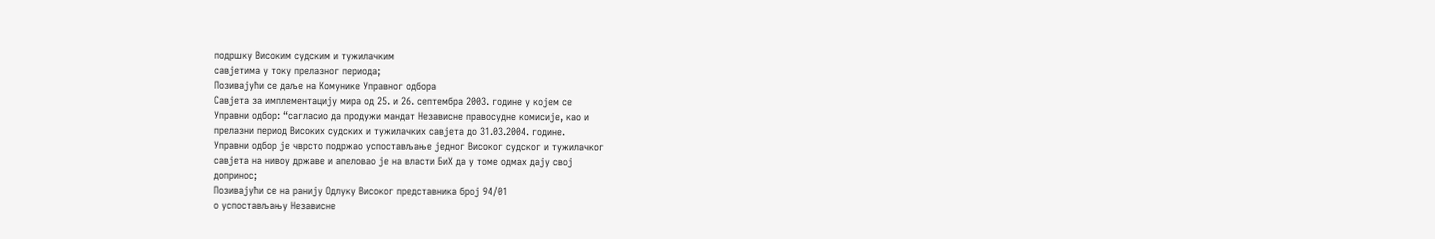подршку Високим судским и тужилачким
савјетима у току прелазног периода;
Позивајући се даље на Комунике Управног одбора
Савјета за имплементацију мира од 25. и 26. септембра 2003. године у којем се
Управни одбор: “сагласио да продужи мандат Независне правосудне комисије, као и
прелазни период Високих судских и тужилачких савјета до 31.03.2004. године.
Управни одбор је чврсто подржао успостављање једног Високог судског и тужилачког
савјета на нивоу државе и апеловао је на власти БиХ да у томе одмах дају свој
допринос;
Позивајући се на ранију Одлуку Високог представника број 94/01
о успостављању Независне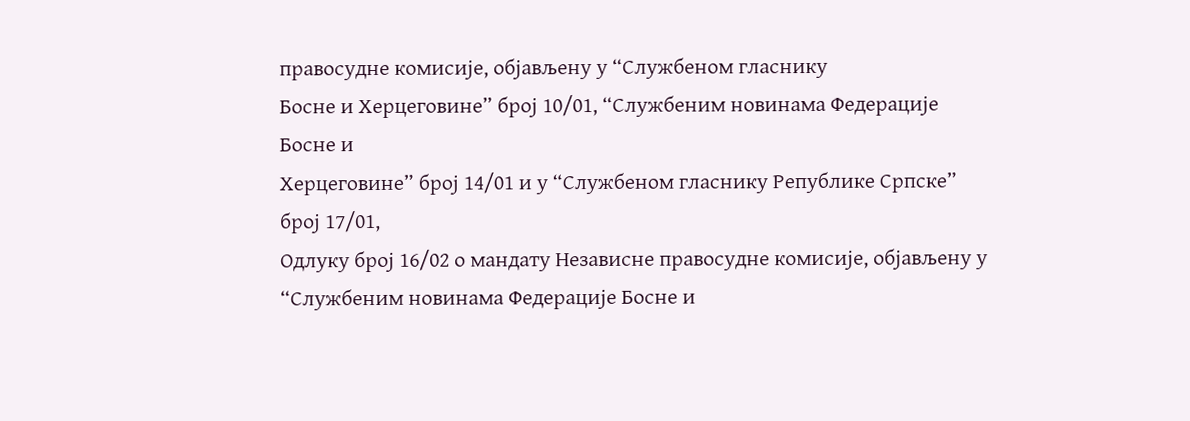правосудне комисије, објављену у “Службеном гласнику
Босне и Херцеговине” број 10/01, “Службеним новинама Федерације Босне и
Херцеговине” број 14/01 и у “Службеном гласнику Републике Српске” број 17/01,
Одлуку број 16/02 о мандату Независне правосудне комисије, објављену у
“Службеним новинама Федерације Босне и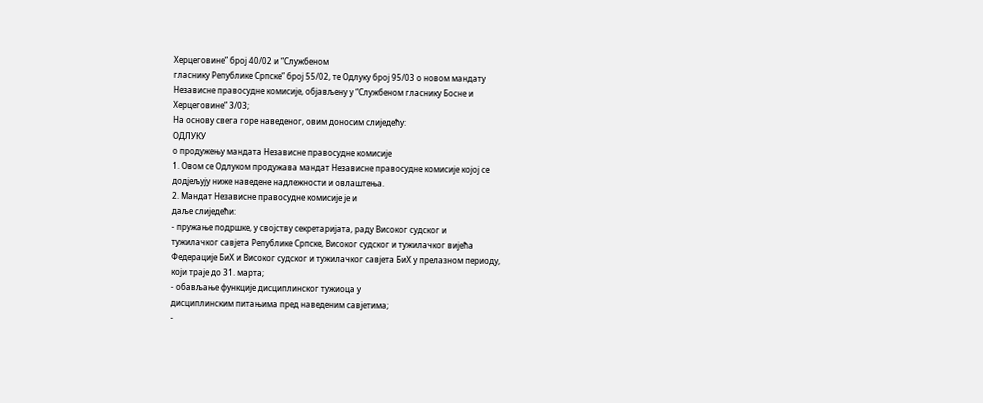Херцеговине” број 40/02 и “Службеном
гласнику Републике Српске” број 55/02, те Одлуку број 95/03 о новом мандату
Независне правосудне комисије, објављену у “Службеном гласнику Босне и
Херцеговине” 3/03;
На основу свега горе наведеног, овим доносим слиједећу:
ОДЛУКУ
о продужењу мандата Независне правосудне комисије
1. Овом се Одлуком продужава мандат Независне правосудне комисије којој се
додјељују ниже наведене надлежности и овлаштења.
2. Мандат Независне правосудне комисије је и
даље слиједећи:
- пружање подршке, у својству секретаријата, раду Високог судског и
тужилачког савјета Републике Српске, Високог судског и тужилачког вијећа
Федерације БиХ и Високог судског и тужилачког савјета БиХ у прелазном периоду,
који траје до 31. марта;
- обављање функције дисциплинског тужиоца у
дисциплинским питањима пред наведеним савјетима;
-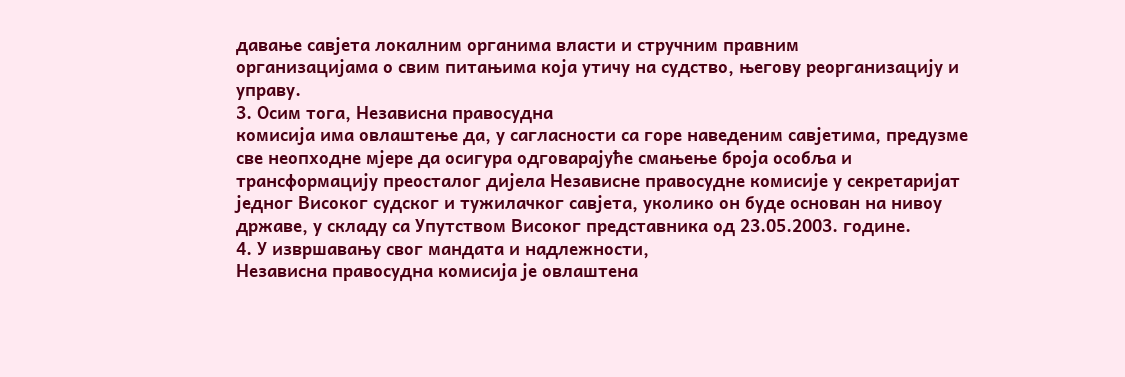давање савјета локалним органима власти и стручним правним
организацијама о свим питањима која утичу на судство, његову реорганизацију и
управу.
3. Осим тога, Независна правосудна
комисија има овлаштење да, у сагласности са горе наведеним савјетима, предузме
све неопходне мјере да осигура одговарајуће смањење броја особља и
трансформацију преосталог дијела Независне правосудне комисије у секретаријат
једног Високог судског и тужилачког савјета, уколико он буде основан на нивоу
државе, у складу са Упутством Високог представника од 23.05.2003. године.
4. У извршавању свог мандата и надлежности,
Независна правосудна комисија је овлаштена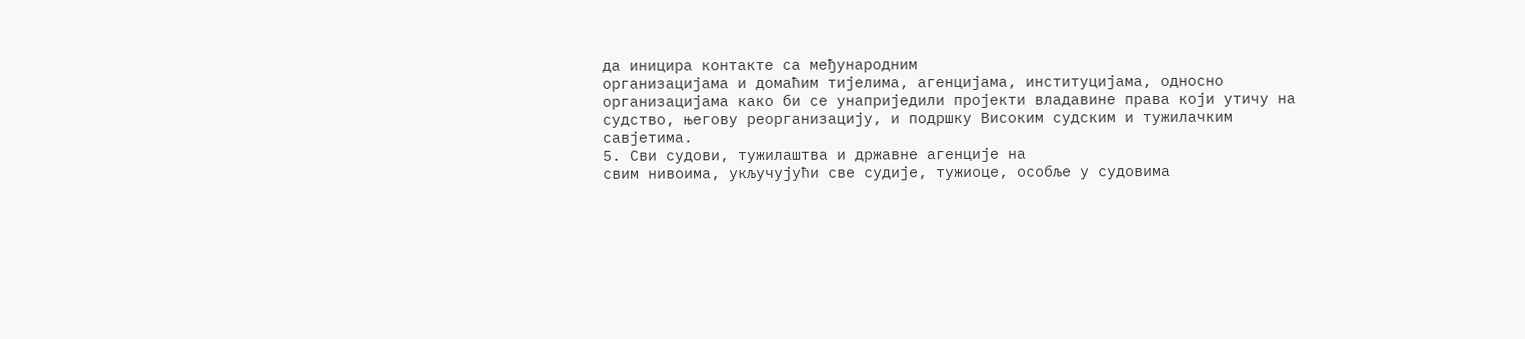да иницира контакте са међународним
организацијама и домаћим тијелима, агенцијама, институцијама, односно
организацијама како би се унаприједили пројекти владавине права који утичу на
судство, његову реорганизацију, и подршку Високим судским и тужилачким
савјетима.
5. Сви судови, тужилаштва и државне агенције на
свим нивоима, укључујући све судије, тужиоце, особље у судовима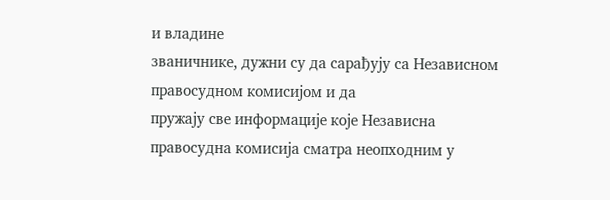и владине
званичнике, дужни су да сарађују са Независном правосудном комисијом и да
пружају све информације које Независна правосудна комисија сматра неопходним у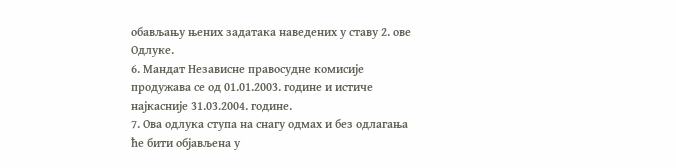обављању њених задатака наведених у ставу 2. ове Одлуке.
6. Мандат Независне правосудне комисије
продужава се од 01.01.2003. године и истиче најкасније 31.03.2004. године.
7. Ова одлука ступа на снагу одмах и без одлагања ће бити објављена у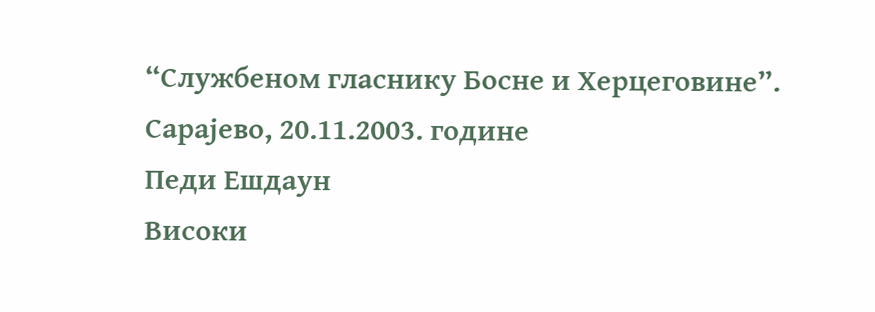“Службеном гласнику Босне и Херцеговине”.
Сарајево, 20.11.2003. године
Педи Ешдаун
Високи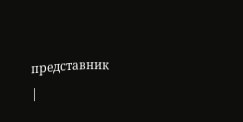представник
|